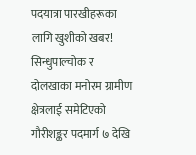पदयात्रा पारखीहरूका लागि खुशीको खबर! सिन्धुपाल्चोक र दोलखाका मनोरम ग्रामीण क्षेत्रलाई समेटिएको गौरीशङ्कर पदमार्ग ७ देखि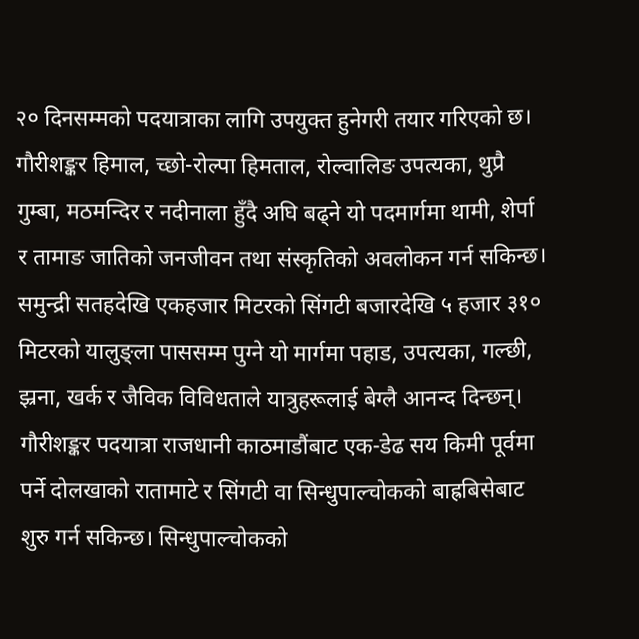२० दिनसम्मको पदयात्राका लागि उपयुक्त हुनेगरी तयार गरिएको छ। गौरीशङ्कर हिमाल, च्छो-रोल्पा हिमताल, रोल्वालिङ उपत्यका, थुप्रै गुम्बा, मठमन्दिर र नदीनाला हुँदै अघि बढ्ने यो पदमार्गमा थामी, शेर्पा र तामाङ जातिको जनजीवन तथा संस्कृतिको अवलोकन गर्न सकिन्छ। समुन्द्री सतहदेखि एकहजार मिटरको सिंगटी बजारदेखि ५ हजार ३१० मिटरको यालुङ्ला पाससम्म पुग्ने यो मार्गमा पहाड, उपत्यका, गल्छी, झ्रना, खर्क र जैविक विविधताले यात्रुहरूलाई बेग्लै आनन्द दिन्छन्।
गौरीशङ्कर पदयात्रा राजधानी काठमाडौंबाट एक-डेढ सय किमी पूर्वमा पर्ने दोलखाको रातामाटे र सिंगटी वा सिन्धुपाल्चोकको बाह्रबिसेबाट शुरु गर्न सकिन्छ। सिन्धुपाल्चोकको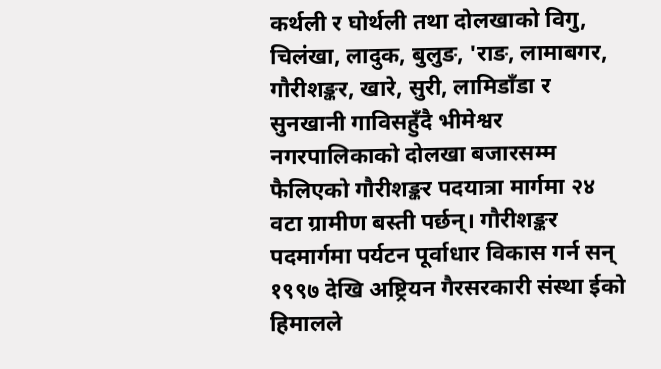कर्थली र घोर्थली तथा दोलखाको विगु, चिलंखा, लादुक, बुलुङ, 'राङ, लामाबगर, गौरीशङ्कर, खारे, सुरी, लामिडाँडा र सुनखानी गाविसहुँदै भीमेश्वर नगरपालिकाको दोलखा बजारसम्म फैलिएको गौरीशङ्कर पदयात्रा मार्गमा २४ वटा ग्रामीण बस्ती पर्छन्। गौरीशङ्कर पदमार्गमा पर्यटन पूर्वाधार विकास गर्न सन् १९९७ देखि अष्ट्रियन गैरसरकारी संस्था ईको हिमालले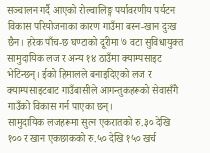सञ्चालन गर्दै आएको रोल्वालिङ्ग पर्यावरणीय पर्यटन विकास परियोजनाका कारण गाउँमा बस्न-खान दुःख छैन। हरेक पाँच-छ घण्टाको दूरीमा ७ वटा सुविधायुक्त सामुदायिक लज र अन्य १४ ठाउँमा क्याम्पसाइट भेटिन्छन्। ईको हिमालले बनाइदिएको लज र क्याम्पसाइटबाट गाउँबासीले आगन्तुकहरूको सेवासँगै गाउँको विकास गर्न पाएका छन्।
सामुदायिक लजहरूमा सुत्न एकरातको रु.३० देखि १०० र खान एकछाकको रु.५० देखि १५० खर्च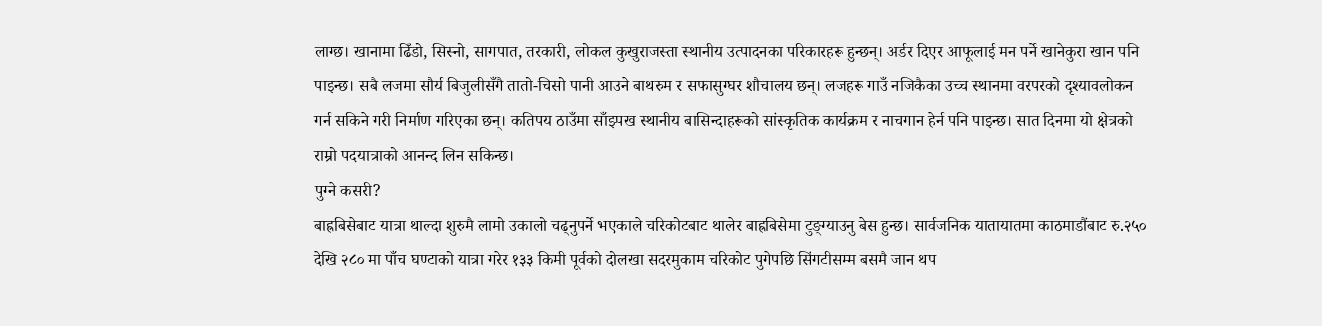लाग्छ। खानामा ढिँडो, सिस्नो, सागपात, तरकारी, लोकल कुखुराजस्ता स्थानीय उत्पादनका परिकारहरू हुन्छन्। अर्डर दिएर आफूलाई मन पर्ने खानेकुरा खान पनि पाइन्छ। सबै लजमा सौर्य बिजुलीसँगै तातो-चिसो पानी आउने बाथरुम र सफासुग्घर शौचालय छन्। लजहरू गाउँ नजिकैका उच्च स्थानमा वरपरको दृश्यावलोकन गर्न सकिने गरी निर्माण गरिएका छन्। कतिपय ठाउँमा साँझ्पख स्थानीय बासिन्दाहरूको सांस्कृतिक कार्यक्रम र नाचगान हेर्न पनि पाइन्छ। सात दिनमा यो क्षेत्रको राम्रो पदयात्राको आनन्द लिन सकिन्छ।
पुग्ने कसरी?
बाह्रबिसेबाट यात्रा थाल्दा शुरुमै लामो उकालो चढ्नुपर्ने भएकाले चरिकोटबाट थालेर बाह्रबिसेमा टुङ्ग्याउनु बेस हुन्छ। सार्वजनिक यातायातमा काठमाडौंबाट रु.२५० देखि २८० मा पाँच घण्टाको यात्रा गरेर १३३ किमी पूर्वको दोलखा सदरमुकाम चरिकोट पुगेपछि सिंगटीसम्म बसमै जान थप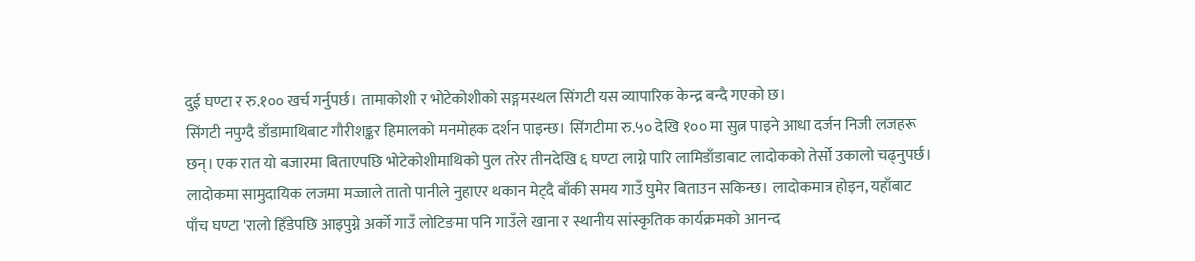दुई घण्टा र रु.१०० खर्च गर्नुपर्छ। तामाकोशी र भोटेकोशीको सङ्गमस्थल सिंगटी यस व्यापारिक केन्द्र बन्दै गएको छ।
सिंगटी नपुग्दै डाँडामाथिबाट गौरीशङ्कर हिमालको मनमोहक दर्शन पाइन्छ। सिंगटीमा रु.५० देखि १०० मा सुत्न पाइने आधा दर्जन निजी लजहरू छन्। एक रात यो बजारमा बिताएपछि भोटेकोशीमाथिको पुल तरेर तीनदेखि ६ घण्टा लाग्ने पारि लामिडाँडाबाट लादोकको तेर्सो उकालो चढ्नुपर्छ। लादोकमा सामुदायिक लजमा मज्जाले तातो पानीले नुहाएर थकान मेट्दै बाँकी समय गाउँ घुमेर बिताउन सकिन्छ। लादोकमात्र होइन, यहाँबाट पाँच घण्टा 'रालो हिँडेपछि आइपुग्ने अर्को गाउँ लोटिङमा पनि गाउँले खाना र स्थानीय सांस्कृतिक कार्यक्रमको आनन्द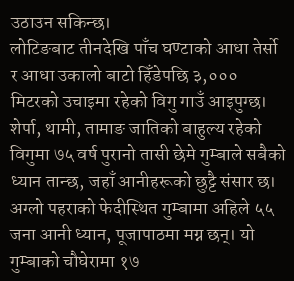उठाउन सकिन्छ।
लोटिङबाट तीनदेखि पाँच घण्टाको आधा तेर्सो र आधा उकालो बाटो हिँडेपछि ३,००० मिटरको उचाइमा रहेको विगु गाउँ आइपुग्छ। शेर्पा, थामी, तामाङ जातिको बाहुल्य रहेको विगुमा ७५ वर्ष पुरानो तासी छेमे गुम्बाले सबैको ध्यान तान्छ, जहाँ आनीहरूको छुट्टै संसार छ। अग्लो पहराको फेदीस्थित गुम्बामा अहिले ५५ जना आनी ध्यान, पूजापाठमा मग्न छन्। यो गुम्बाको चौघेरामा १७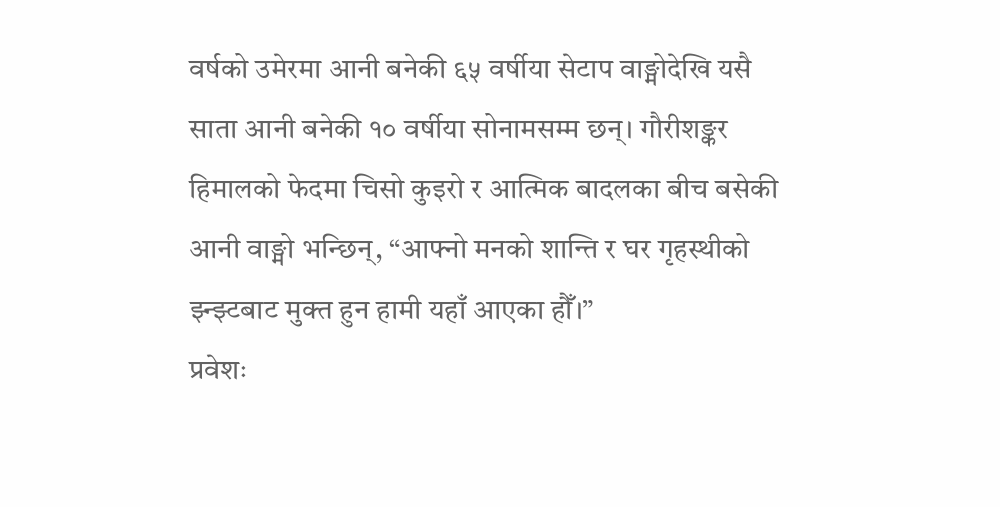वर्षको उमेरमा आनी बनेकी ६५ वर्षीया सेटाप वाङ्मोदेखि यसै साता आनी बनेकी १० वर्षीया सोनामसम्म छन्। गौरीशङ्कर हिमालको फेदमा चिसो कुइरो र आत्मिक बादलका बीच बसेकी आनी वाङ्मो भन्छिन्, “आफ्नो मनको शान्ति र घर गृहस्थीको झ्न्झ्टबाट मुक्त हुन हामी यहाँ आएका हौँ।”
प्रवेशः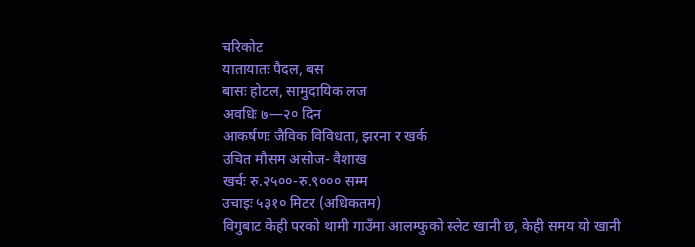चरिकोट
यातायातः पैदल, बस
बासः होटल, सामुदायिक लज
अवधिः ७―२० दिन
आकर्षणः जैविक विविधता, झरना र खर्क
उचित मौसम असोज- वैशाख
खर्चः रु.२५००-रु.९००० सम्म
उचाइः ५३१० मिटर (अधिकतम)
विगुबाट केही परको थामी गाउँमा आलम्फुको स्लेट खानी छ, केही समय यो खानी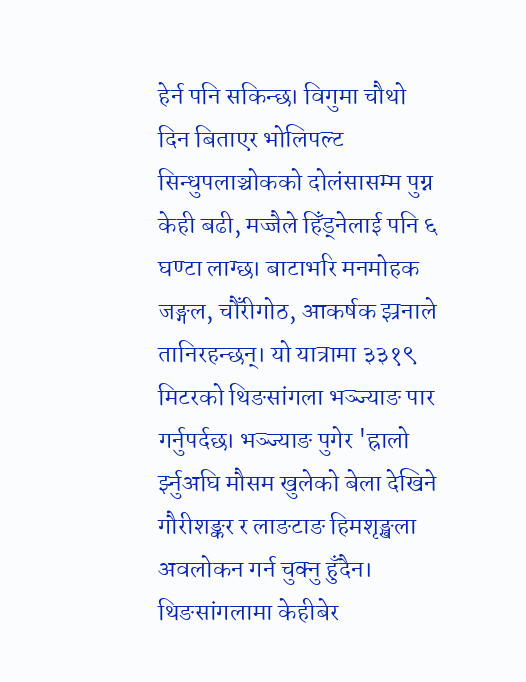हेर्न पनि सकिन्छ। विगुमा चौथो दिन बिताएर भोलिपल्ट सिन्धुपलाञ्चोकको दोलंसासम्म पुग्न केही बढी, मज्जैले हिँड्नेलाई पनि ६ घण्टा लाग्छ। बाटाभरि मनमोहक जङ्गल, चौँरीगोठ, आकर्षक झ्रनाले तानिरहन्छन्। यो यात्रामा ३३१९ मिटरको थिङसांगला भञ्ज्याङ पार गर्नुपर्दछ। भञ्ज्याङ पुगेर 'ह्रालो र्झ्नुअघि मौसम खुलेको बेला देखिने गौरीशङ्कर र लाङटाङ हिमशृङ्खला अवलोकन गर्न चुक्नु हुँदैन।
थिङसांगलामा केहीबेर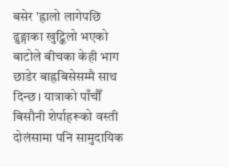बसेर 'ह्रालो लागेपछि ढुङ्गाका खुट्किलो भएको बाटोले बीचका केही भाग छाडेर बाह्रबिसेसम्मै साथ दिन्छ। यात्राको पाँचौँ बिसौनी शेर्पाहरूको वस्ती दोलंसामा पनि सामुदायिक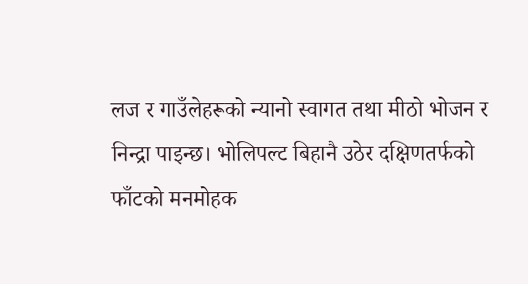लज र गाउँलेहरूको न्यानो स्वागत तथा मीठो भोजन र निन्द्रा पाइन्छ। भोलिपल्ट बिहानै उठेर दक्षिणतर्फको फाँटको मनमोहक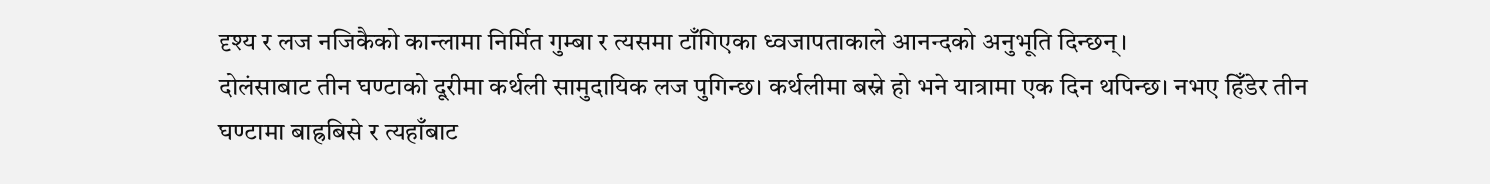दृश्य र लज नजिकैको कान्लामा निर्मित गुम्बा र त्यसमा टाँगिएका ध्वजापताकाले आनन्दको अनुभूति दिन्छन्।
दोलंसाबाट तीन घण्टाको दूरीमा कर्थली सामुदायिक लज पुगिन्छ। कर्थलीमा बस्ने हो भने यात्रामा एक दिन थपिन्छ। नभए हिँडेर तीन घण्टामा बाह्रबिसे र त्यहाँबाट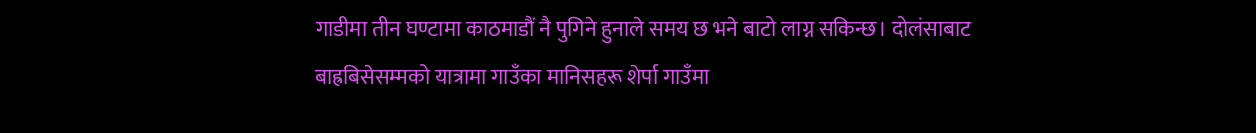गाडीमा तीन घण्टामा काठमाडौं नै पुगिने हुनाले समय छ भने बाटो लाग्न सकिन्छ। दोलंसाबाट बाह्रबिसेसम्मको यात्रामा गाउँका मानिसहरू शेर्पा गाउँमा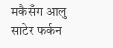मकैसँग आलु साटेर फर्कन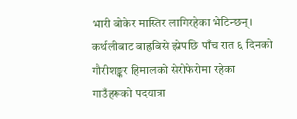भारी बोकेर मास्तिर लागिरहेका भेटिन्छन्। कर्थलीबाट बाह्रबिसे झ्रेपछि पाँच रात ६ दिनको गौरीशङ्कर हिमालको सेरोफेरोमा रहेका गाउँहरूको पदयात्रा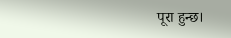पूरा हुन्छ।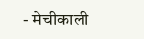- मेचीकाली